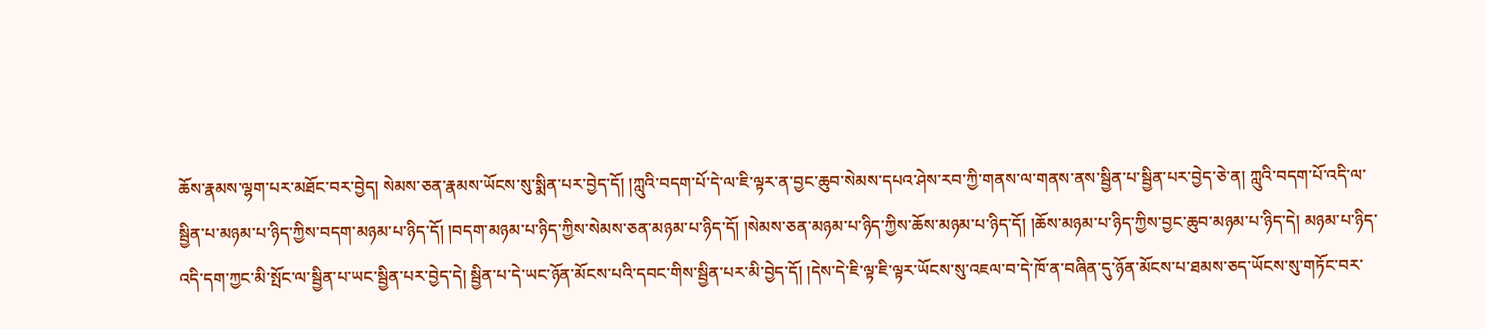ཆོས་རྣམས་ལྷག་པར་མཐོང་བར་བྱེད། སེམས་ཅན་རྣམས་ཡོངས་སུ་སྨིན་པར་བྱེད་དོ། །ཀླུའི་བདག་པོ་དེ་ལ་ཇི་ལྟར་ན་བྱང་ཆུབ་སེམས་དཔའ་ཤེས་རབ་ཀྱི་གནས་ལ་གནས་ནས་སྦྱིན་པ་སྦྱིན་པར་བྱེད་ཅེ་ན། ཀླུའི་བདག་པོ་འདི་ལ་སྦྱིན་པ་མཉམ་པ་ཉིད་ཀྱིས་བདག་མཉམ་པ་ཉིད་དོ། །བདག་མཉམ་པ་ཉིད་ཀྱིས་སེམས་ཅན་མཉམ་པ་ཉིད་དོ། །སེམས་ཅན་མཉམ་པ་ཉིད་ཀྱིས་ཆོས་མཉམ་པ་ཉིད་དོ། །ཆོས་མཉམ་པ་ཉིད་ཀྱིས་བྱང་ཆུབ་མཉམ་པ་ཉིད་དེ། མཉམ་པ་ཉིད་འདི་དག་ཀྱང་མི་སྤོང་ལ་སྦྱིན་པ་ཡང་སྦྱིན་པར་བྱེད་དེ། སྦྱིན་པ་དེ་ཡང་ཉོན་མོངས་པའི་དབང་གིས་སྦྱིན་པར་མི་བྱེད་དོ། །དེས་དེ་ཇི་ལྟ་ཇི་ལྟར་ཡོངས་སུ་འཇལ་བ་དེ་ཁོ་ན་བཞིན་དུ་ཉོན་མོངས་པ་ཐམས་ཅད་ཡོངས་སུ་གཏོང་བར་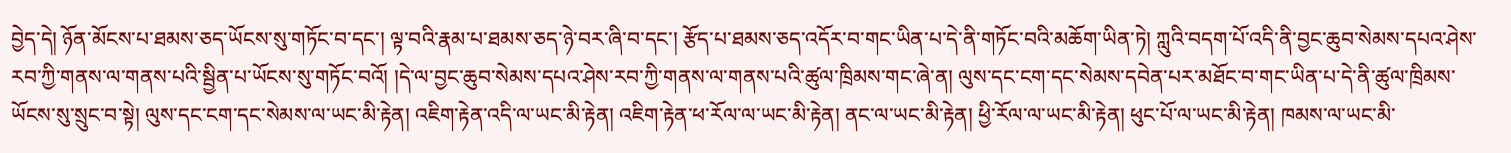བྱེད་དེ། ཉོན་མོངས་པ་ཐམས་ཅད་ཡོངས་སུ་གཏོང་བ་དང་། ལྟ་བའི་རྣམ་པ་ཐམས་ཅད་ཉེ་བར་ཞི་བ་དང་། རྩོད་པ་ཐམས་ཅད་འདོར་བ་གང་ཡིན་པ་དེ་ནི་གཏོང་བའི་མཆོག་ཡིན་ཏེ། ཀླུའི་བདག་པོ་འདི་ནི་བྱང་ཆུབ་སེམས་དཔའ་ཤེས་རབ་ཀྱི་གནས་ལ་གནས་པའི་སྦྱིན་པ་ཡོངས་སུ་གཏོང་བའོ། །དེ་ལ་བྱང་ཆུབ་སེམས་དཔའ་ཤེས་རབ་ཀྱི་གནས་ལ་གནས་པའི་ཚུལ་ཁྲིམས་གང་ཞེ་ན། ལུས་དང་ངག་དང་སེམས་དབེན་པར་མཐོང་བ་གང་ཡིན་པ་དེ་ནི་ཚུལ་ཁྲིམས་ཡོངས་སུ་སྲུང་བ་སྟེ། ལུས་དང་ངག་དང་སེམས་ལ་ཡང་མི་རྟེན། འཇིག་རྟེན་འདི་ལ་ཡང་མི་རྟེན། འཇིག་རྟེན་ཕ་རོལ་ལ་ཡང་མི་རྟེན། ནང་ལ་ཡང་མི་རྟེན། ཕྱི་རོལ་ལ་ཡང་མི་རྟེན། ཕུང་པོ་ལ་ཡང་མི་རྟེན། ཁམས་ལ་ཡང་མི་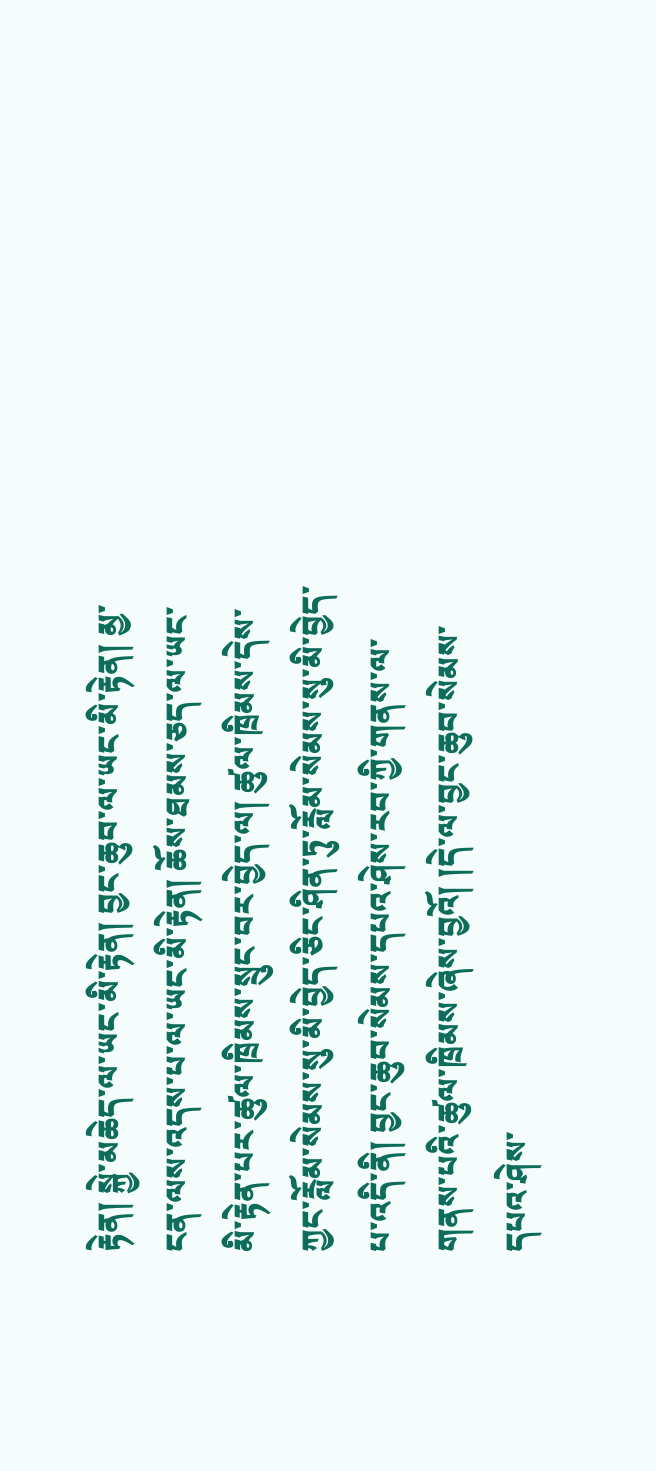རྟེན། སྐྱེ་མཆེད་ལ་ཡང་མི་རྟེན། བྱང་ཆུབ་ལ་ཡང་མི་རྟེན། མྱ་ངན་ལས་འདས་པ་ལ་ཡང་མི་རྟེན། ཆོས་ཐམས་ཅད་ལ་ཡང་མི་རྟེན་པར་ཚུལ་ཁྲིམས་སྲུང་བར་བྱེད་ལ། ཚུལ་ཁྲིམས་དེས་ཀྱང་རློམ་སེམས་སུ་མི་བྱེད་ཅིང་ཤིན་ཏུ་རློམ་སེམས་སུ་མི་བྱེད་པ་འདི་ནི། བྱང་ཆུབ་སེམས་དཔའ་ཤེས་རབ་ཀྱི་གནས་ལ་གནས་པའི་ཚུལ་ཁྲིམས་ཞེས་བྱའོ། །དེ་ལ་བྱང་ཆུབ་སེམས་དཔའ་ཤེས་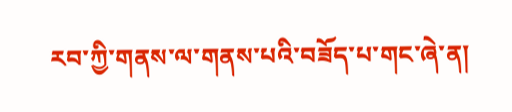རབ་ཀྱི་གནས་ལ་གནས་པའི་བཟོད་པ་གང་ཞེ་ན།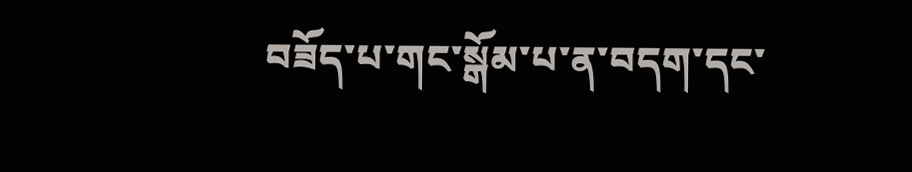བཟོད་པ་གང་སྒོམ་པ་ན་བདག་དང་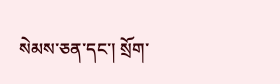སེམས་ཅན་དང་། སྲོག་